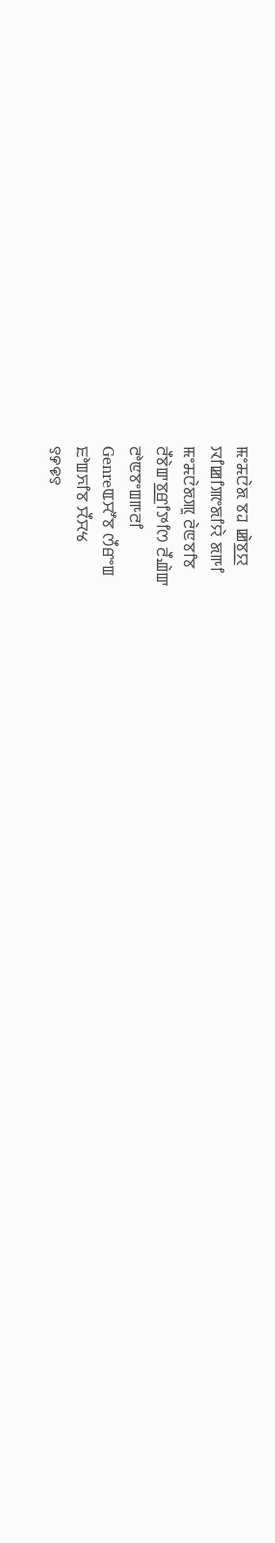ꯃꯦꯘꯅꯥꯗ ꯕꯙ ꯀꯥꯕ꯭ꯌ
ꯋꯤꯀꯤꯄꯦꯗꯤꯌꯥ ꯗꯒꯤ
ꯃꯦꯘꯅꯥꯗꯄꯨ ꯂꯥꯟꯕꯤꯕ
ꯂꯩꯕꯥꯛꯕ꯭ꯔꯤꯇꯤꯁ ꯂꯩꯉꯥꯛ
ꯂꯣꯟꯕꯦꯡꯒꯂꯤ
Genreꯑꯆꯧꯕ ꯁꯩꯔꯦꯡ
ꯐꯣꯡꯈꯤꯕ ꯆꯩꯆꯠ
꯱꯸꯶꯱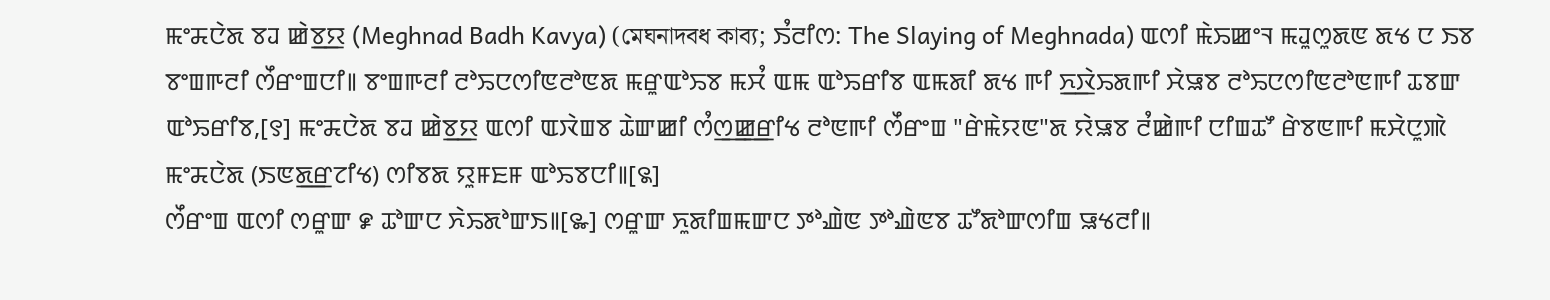ꯃꯦꯘꯅꯥꯗ ꯕꯙ ꯀꯥꯕ꯭ꯌ (Meghnad Badh Kavya) (মেঘনাদবধ কাব্য; ꯏꯪꯂꯤꯁ: The Slaying of Meghnada) ꯑꯁꯤ ꯃꯥꯢꯀꯦꯜ ꯃꯙꯨꯁꯨꯗꯟ ꯗꯠ ꯅ ꯏꯕ ꯕꯦꯡꯒꯂꯤ ꯁꯩꯔꯦꯡꯅꯤ꯫ ꯕꯦꯡꯒꯂꯤ ꯂꯣꯢꯅꯁꯤꯟꯂꯣꯟꯗ ꯃꯔꯨꯑꯣꯢꯕ ꯃꯆꯪ ꯑꯃ ꯑꯣꯢꯔꯤꯕ ꯑꯃꯗꯤ ꯗꯠ ꯒꯤ ꯈ꯭ꯋꯥꯢꯗꯒꯤ ꯆꯥꯎꯕ ꯂꯣꯢꯅꯁꯤꯟꯂꯣꯟꯒꯤ ꯊꯕꯛ ꯑꯣꯢꯔꯤꯕ,[꯱] ꯃꯦꯘꯅꯥꯗ ꯕꯙ ꯀꯥꯕ꯭ꯌ ꯑꯁꯤ ꯑꯋꯥꯡꯕ ꯊꯥꯛꯀꯤ ꯁꯪꯁ꯭ꯀ꯭ꯔꯤꯠ ꯂꯣꯟꯒꯤ ꯁꯩꯔꯦꯡ "ꯔꯥꯃꯥꯌꯟ"ꯗ ꯌꯥꯎꯕ ꯂꯪꯀꯥꯒꯤ ꯅꯤꯡꯊꯧ ꯔꯥꯕꯟꯒꯤ ꯃꯆꯥꯅꯨꯄꯥ ꯃꯦꯘꯅꯥꯗ (ꯏꯟꯗ꯭ꯔꯖꯤꯠ) ꯁꯤꯕꯗ ꯌꯨꯝꯐꯝ ꯑꯣꯢꯕꯅꯤ꯫[꯲]
ꯁꯩꯔꯦꯡ ꯑꯁꯤ ꯁꯔꯨꯛ ꯹ ꯊꯣꯛꯅ ꯈꯥꯢꯗꯣꯛꯏ꯫[꯳] ꯁꯔꯨꯛ ꯈꯨꯗꯤꯡꯃꯛꯅ ꯇꯣꯉꯥꯟ ꯇꯣꯉꯥꯟꯕ ꯊꯧꯗꯣꯛꯁꯤꯡ ꯎꯠꯂꯤ꯫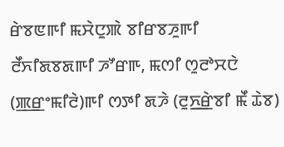ꯔꯥꯕꯟꯒꯤ ꯃꯆꯥꯅꯨꯄꯥ ꯕꯤꯔꯕꯍꯨꯒꯤ ꯂꯩꯈꯤꯗꯕꯗꯒꯤ ꯍꯧꯔꯒ, ꯃꯁꯤ ꯁꯨꯂꯣꯆꯅꯥ (ꯄ꯭ꯔꯦꯃꯤꯂꯥ)ꯒꯤ ꯁꯇꯤ ꯗꯍꯥ (ꯂꯨꯈ꯭ꯔꯥꯕꯤ ꯃꯩ ꯊꯥꯕ)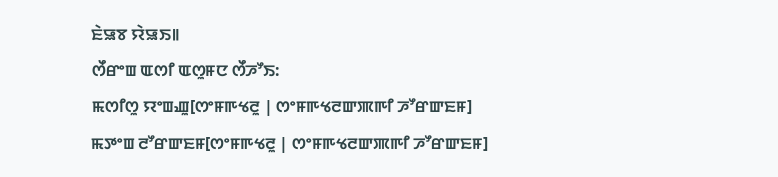ꯐꯥꯎꯕ ꯌꯥꯎꯏ꯫
ꯁꯩꯔꯦꯡ ꯑꯁꯤ ꯑꯁꯨꯝꯅ ꯁꯩꯍꯧꯏ:
ꯃꯁꯤꯁꯨ ꯌꯦꯡꯉꯨ[ꯁꯦꯝꯒꯠꯂꯨ | ꯁꯦꯝꯒꯠꯂꯛꯄꯒꯤ ꯍꯧꯔꯛꯐꯝ]
ꯃꯇꯦꯡ ꯂꯧꯔꯛꯐꯝ[ꯁꯦꯝꯒꯠꯂꯨ | ꯁꯦꯝꯒꯠꯂꯛꯄꯒꯤ ꯍꯧꯔꯛꯐꯝ]